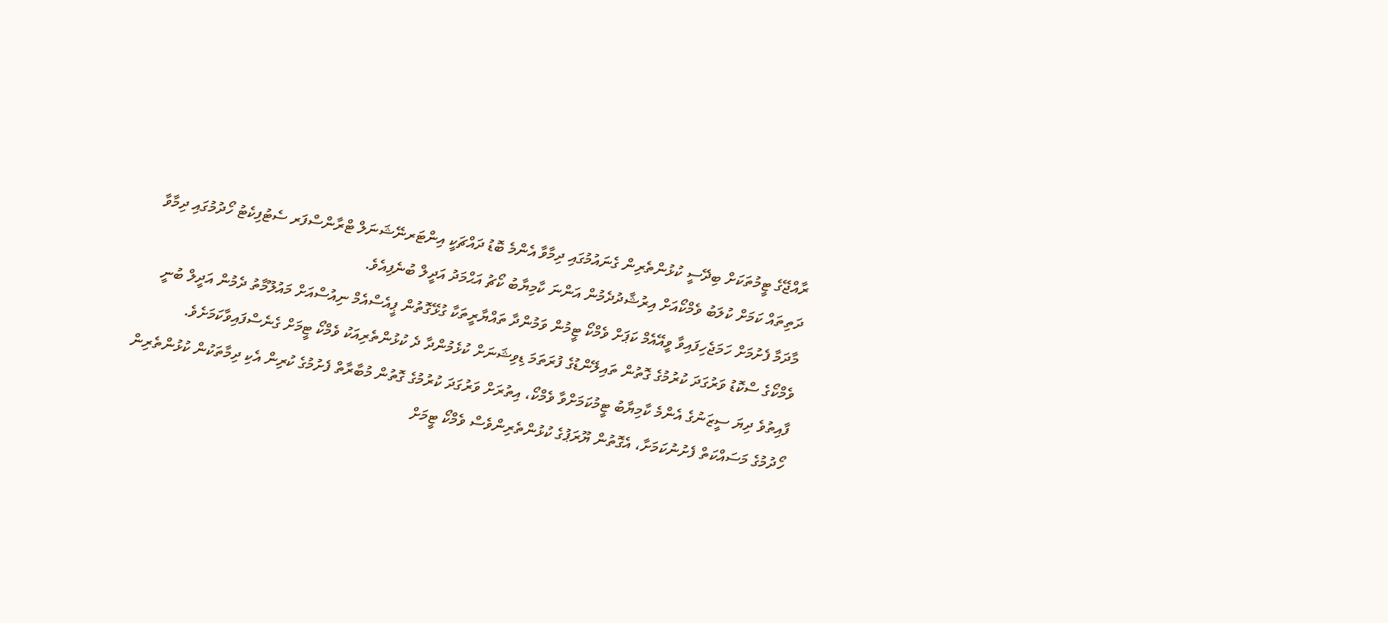ރާއްޖޭގެ ޓީމުތަކަށް ބިދޭސީ ކުޅުންތެރިން ގެނައުމުގައި ދިމާވާ އެންމެ ބޮޑު ދައްޗަކީ އިންޓަރނޭޝަނަލް ޓްރާންސްފަރ ސެޓުފިކެޓު ހޯދުމުގައި ދިމާވާ ދަތިތައް ކަމަށް ކުލަބު ވެމްކޯއަށް އިރުޝާދުދެމުން އަންނަ ކާމިޔާބު ކޯޗު އަޙްމަދު އަދީލް ބުނެފިއެވެ.
މާދަމާ ފެށުމަށް ހަމަޖެހިފައިވާ ވީއޭއެމް ކަޕަށް ވެމްކޯ ޓީމުން ވަމުންދާ ތައްޔާރީތަކާ ގުޅޭގޮތުން ޕީއެސްއެމް ނިއުސްއަށް މައުލޫމާތު ދެމުން އަދީލް ބުނީ ވެމްކޯގެ ސްކޮޑު ވަރުގަދަ ކުރުމުގެ ގޮތުން ތައިލޭންޑުގެ ފުރަތަމަ ޑިވިޝަނަށް ކުޅެމުންދާ ދެ ކުޅުންތެރިއަކު ވެމްކޯ ޓީމަށް ގެނެސްފައިވާކަމަށެވެ.
ފާއިތުވެ ދިޔަ ސީޒަނުގެ އެންމެ ކާމިޔާބު ޓީމުކަމަށްވާ ވެމްކޯ، އިތުރަށް ވަރުގަދަ ކުރުމުގެ ގޮތުން މުބާރާތް ފެށުމުގެ ކުރިން އެކި ދިމާތަކުން ކުޅުންތެރިން ހޯދުމުގެ މަސައްކަތް ފެށުނުކަމަށާ، އެގޮތުން ޔޫރަޕުގެ ކުޅުންތެރިންވެސް ވެމްކޯ ޓީމަށް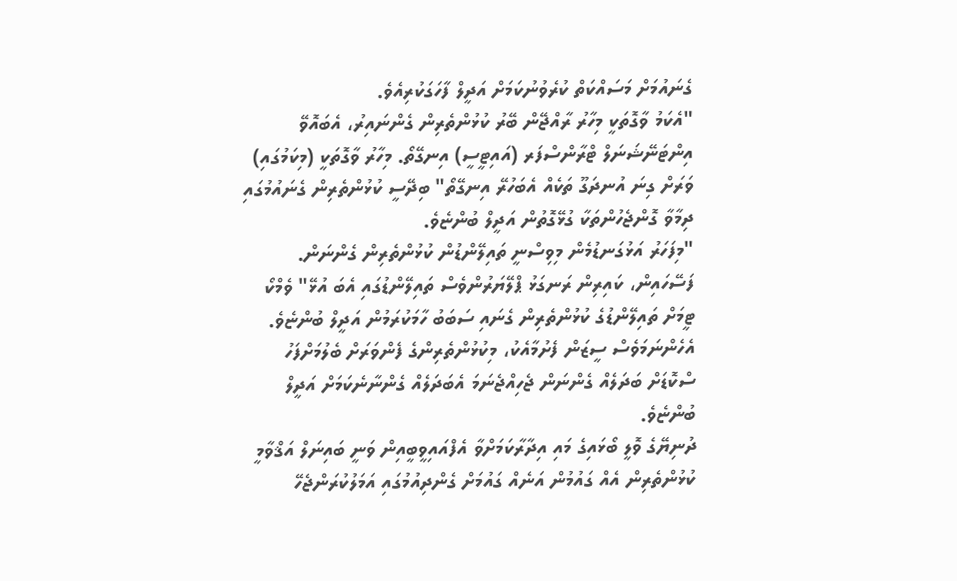ގެނައުމަށް މަސައްކަތް ކުރެވުނުކަމަށް އަދީލް ފާހަގަކުރިއެވެ.
"އެކަމު ވާގޮތަކީ މިހާރު ރާއްޖޭން ބޭރު ކުޅުންތެރިން ގެންނައިރު، އެބައޮވޭ އިންޓަނޭޝަނަލް ޓްރާންސްފަރ (އައިޓީސީ) އިނގޭތޯ. މިހާރު ވާގޮތަކީ (މިކަމުގައި) ވަރަށް ގިނަ އުނދަގޫ ތަކެއް އެބަހުރޭ އިނގޭތޯ" ބިދޭސީ ކުޅުންތެރިން ގެނައުމުގައި ދިމާވާ ގޮންޖެހުންތަކާ ގުޅޭގޮތުން އަދީލް ބުންޏެވެ.
"މިފަހަރު އަޅުގަނޑުމެން މިވިސްނީ ތައިލޭންޑުން ކުޅުންތެރިން ގެންނަން. ފަސޭހައިން، ކައިރިން ރަނގަޅު ޕްލޭޔަރުންވެސް ތައިލޭންޑުގައި އެބަ އުޅޭ" ވެމްކޯ ޓީމަށް ތައިލޭންޑުގެ ކުޅުންތެރިން ގެނައި ސަބަބު ހާމަކުރަމުން އަދީލް ބުންޏެވެ. އެހެންނަމަވެސް ސީޒަން ފެށުމާއެކު، މިކުޅުންތެރިންގެ ފެންވަރަށް ބެލުމަށްފަހު ސްކޮޑަށް ބަދަލެއް ގެންނަން ޖެހިއްޖެނަމަ އެބަދަލެއް ގެންނާނެކަމަށް އަދީލް ބުންޏެވެ.
ދުނިޔޭގެ ވޮލީ ބޯޅައިގެ މައި އިދާރާކަމަށްވާ އެފްއައިވީބީއިން ވަނީ ބައިނަލް އަޤްވާމީ ކުޅުންތެރިން އެއް ގައުމުން އަނެއް ގައުމަށް ގެންދިއުމުގައި އަމަލުކުރަންޖެހޭ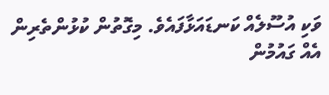ވަކި އުސޫލެއް ކަނޑައަޅާފައެވެ. މިގޮތުން ކުޅުންތެރިން އެއް ގައުމުން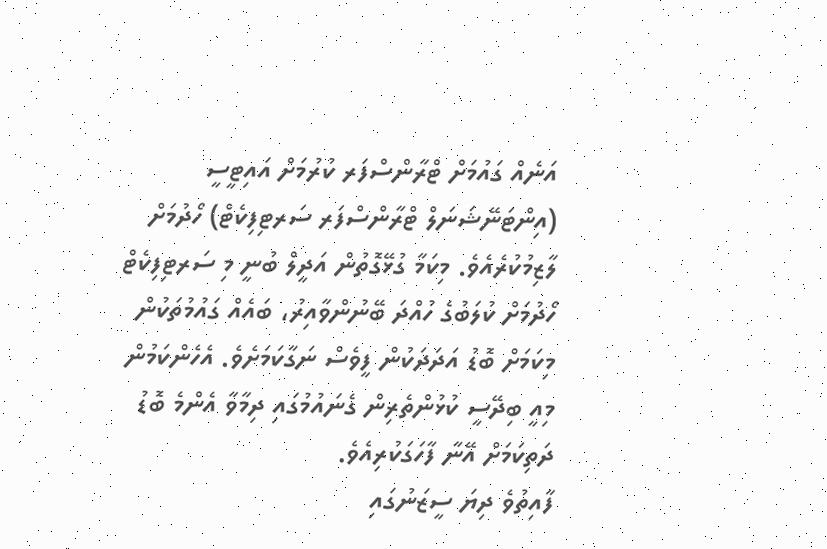އަނެއް ގައުމަށް ޓްރާންސްފަރ ކުރުމަށް އައިޓީސީ (އިންޓަނޭޝަނަލް ޓްރާންސްފަރ ސަރޓިފިކެޓް) ހޯދުމަށް ލާޒިމުކުރެއެވެ. މިކަމާ ގުޅޭގޮތުން އަދީލް ބުނީ މި ސަރޓިފިކެޓް ހޯދުމަށް ކުލަބުގެ ހުއްދަ ބޭނުންވާއިރު، ބައެއް ގައުމުތަކުން މިކަމަށް ބޮޑު އަދަދަކުން ފީވެސް ނަގާކަމަށެވެ. އެހެންކަމުން މިއީ ބިދޭސީ ކުޅުންތެރިން ގެނައުމުގައި ދިމާވާ އެންމެ ބޮޑު ދަތިކަމަށް އޭނާ ފާހަގަކުރިއެވެ.
ފާއިތުވެ ދިޔަ ސީޒަނުގައި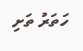ހަތަރު ތަށި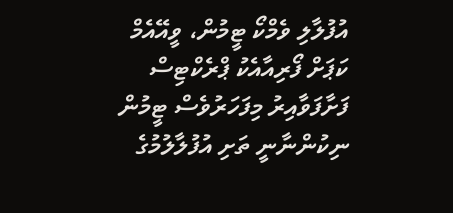އުފުލާލި ވެމްކޯ ޓީމުން، ވީއޭއެމް ކަޕަށް ފޯރިއާއެކު ޕްރެކްޓިސް ފަށާފަވާއިރު މިފަހަރުވެސް ޓީމުން ނިކުންނާނީ ތަށި އުފުލާލުމުގެ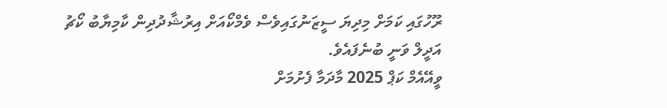ރޫހުގައި ކަމަށް މިދިޔަ ސީޒަނުގައިވެސް ވެމްކޯއަށް އިރުޝާދުދިން ކާމިޔާބު ކޯޗު އަދީލް ވަނީ ބުނެފައެވެ.
ވީއޭއެމް ކަޕް 2025 މާދަމާ ފެށުމަށް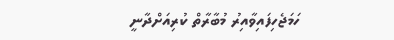ހަމަޖެހިފައިވާއިރު މުބާރާތް ކުރިއަށްދާނީ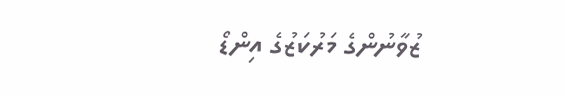ޒުވާނުންގެ މަރުކަޒުގެ އިންޑޯ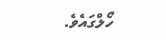ހޯލްގައެވެ.